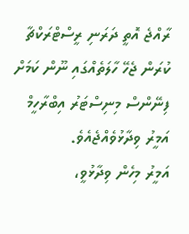ރާއްޖެ އޮތީ ދަރަނި ރީސްޓްރަކްޗާ ކުރަން ޖެހޭ ހާލަތެއްގައި ނޫން ކަމަށް ފިނޭންސް މިނިސްޓަރު އިބްރާހީމް އަމީރު ވިދާޅުވެއްޖެއެވެ.
އަމީރު މިހެން ވިދާޅުވީ،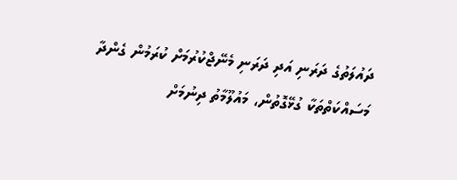ދައުލަތުގެ ދަރަނި އަދި ދަރަނި މެނޭޖްކުރުމަށް ކުރަމުން ގެންދާ މަސައްކަތްތަކާ ގުޅޭގޮތުން، މައުލޫމާތު ދިނުމަށް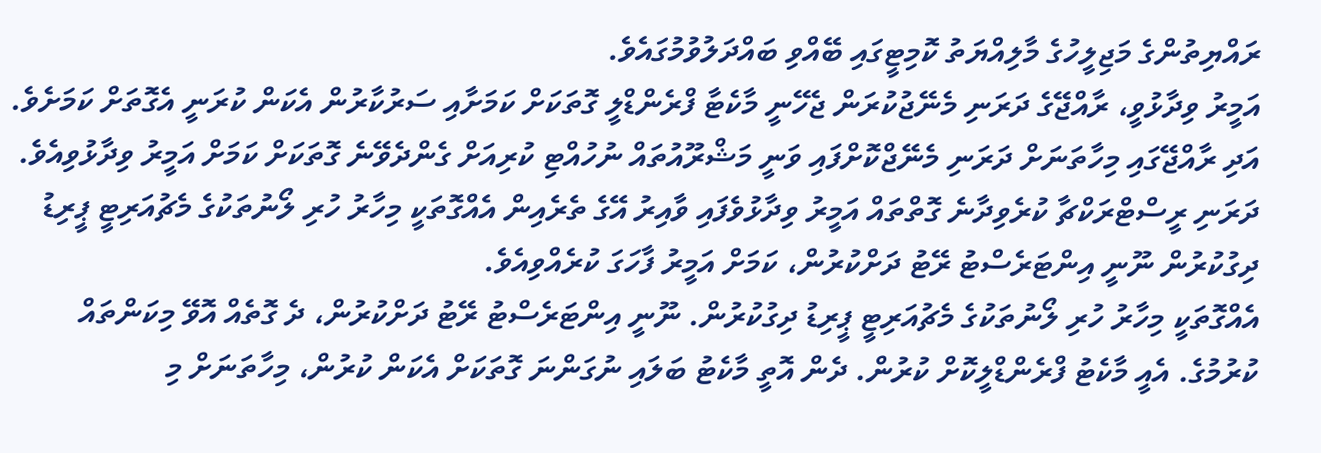ރައްޔިތުންގެ މަޖިލީހުގެ މާލިއްޔަތު ކޮމިޓީގައި ބޭއްވި ބައްދަލުވުމުގައެވެ.
އަމީރު ވިދާޅުވީ، ރާއްޖޭގެ ދަރަނި މެނޭޖުކުރަން ޖެހޭނީ މާކެޓާ ފްރެންޑްލީ ގޮތަކަށް ކަމަށާއި ސަރުކާރުން އެކަން ކުރަނީ އެގޮތަށް ކަމަށެވެ. އަދި ރާއްޖޭގައި މިހާތަނަށް ދަރަނި މެނޭޖްކޮށްފައި ވަނީ މަޝްރޫއުތައް ނުހުއްޓި ކުރިއަށް ގެންދެވޭނެ ގޮތަކަށް ކަމަށް އަމީރު ވިދާޅުވިއެވެ.
ދަރަނި ރީސްޓްރަކްޗާ ކުރެވިދާނެ ގޮތްތައް އަމީރު ވިދާޅުވެފައި ވާއިރު އޭގެ ތެރެއިން އެއްގޮތަކީ މިހާރު ހުރި ލޯނުތަކުގެ މެޗުއަރިޓީ ޕީރިޑު ދިގުކުރުން ނޫނީ އިންޓަރެސްޓު ރޭޓު ދަށްކުރުން، ކަމަށް އަމީރު ފާހަގަ ކުރެއްވިއެވެ.
އެއްގޮތަކީ މިހާރު ހުރި ލޯނުތަކުގެ މެޗުއަރިޓީ ޕީރިޑު ދިގުކުރުން. ނޫނީ އިންޓަރެސްޓު ރޭޓު ދަށްކުރުން، ދެ ގޮތެއް އޮވޭ މިކަންތައް ކުރުމުގެ. އެއީ މާކެޓު ފްރެންޑްލީކޮށް ކުރުން. ދެން އޮތީ މާކެޓު ބަލައި ނުގަންނަ ގޮތަކަށް އެކަން ކުރުން، މިހާތަނަށް މި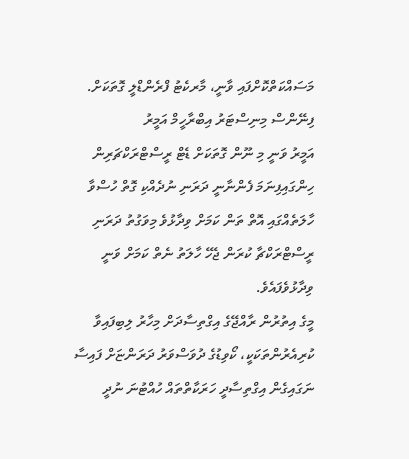މަސައްކަތްކޮށްފައި ވާނީ، މާރކެޓު ފްރެންޑްލީ ގޮތަކަށް.
ފިނޭންސް މިނިސްޓަރު އިބްރާހީމް އަމީރު
އަމީރު ވަނީ މި ނޫން ގޮތަކަށް ޑެޓް ރީސްޓްރަކްޗަރިން ހިންގައިފިނަމަ ފެންނާނީ ދަރަނި ނުދެއްކި ގޮތް ހުސްވާ ހާލަތެއްގައި އޮތް ތަން ކަމަށް ވިދާޅުވެ މިވަގުތު ދަރަނި ރީސްޓްރަކްޗާ ކުރަން ޖެހޭ ހާލަތު ނެތް ކަމަށް ވަނީ ވިދާޅުވެފައެވެ.
މީގެ އިތުރުން ރާއްޖޭގެ އިގްތިސާދަށް މިހާރު ލިބިފައިވާ ކުރިއެރުންތަކަކީ، ކޯވިޑުގެ ދުވަސްވަރު ދަރަންޏަށް ފައިސާ ނަގައިގެން އިގްތިސާދީ ހަރަކާތްތައް ހުއްޓުނަ ނުދީ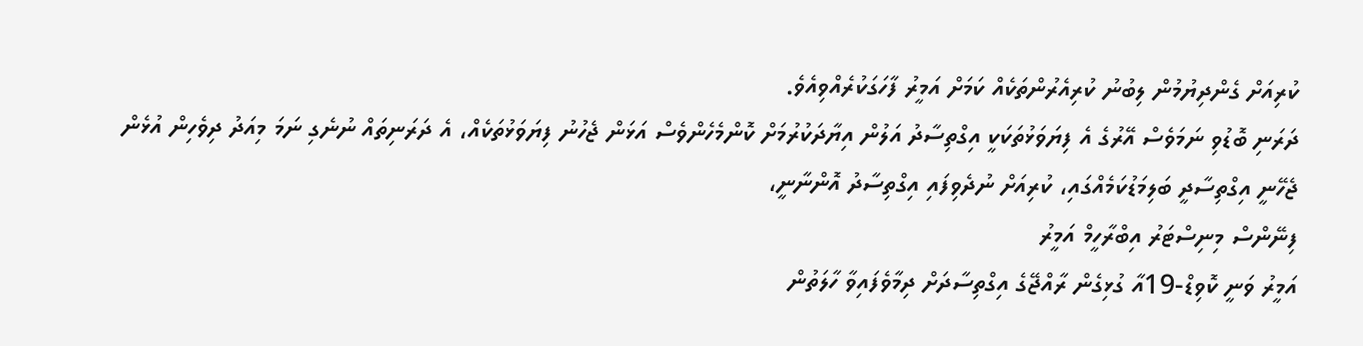ކުރިއަށް ގެންދިޔުމުން ލިބުނު ކުރިއެރުންތަކެއް ކަމަށް އަމީރު ފާހަގަކުރެއްވިއެވެ.
ދަރަނި ބޮޑުވި ނަމަވެސް އޭރުގެ އެ ފިޔަވަޅުތަކަކީ އިގްތިސާދު އަލުން އިޔާދަކުރުމަށް ކޮންމެހެންވެސް އަޅަން ޖެހުނު ފިޔަވަޅުތަކެއް، އެ ދަރަނިތައް ނުނެގި ނަމަ މިއަދު ދިވެހިން އުޅެން ޖެހޭނީ އިގްތިސާދީ ބަލިމަޑުކަމެއްގައި، ކުރިއަށް ނުދެވިފައި އިގްތިސާދު އޮންނާނީ،
ފިނޭންސް މިނިސްޓަރު އިބްރާހީމް އަމީރު
އަމީރު ވަނީ ކޮވިޑް-19އާ ގުޅިގެން ރާއްޖޭގެ އިގްތިސާދަށް ދިމާވެފައިވާ ހާލަތުން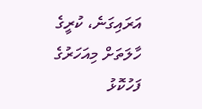އަރައިގަނެ، ކުރީގެ ހާލަތަށް މިއަހަރުގެ ފަހުކޮޅު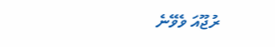ރުޖޫއަ ވެވޭނެ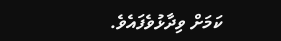ކަމަށް ވިދާޅުވެފައެވެ.